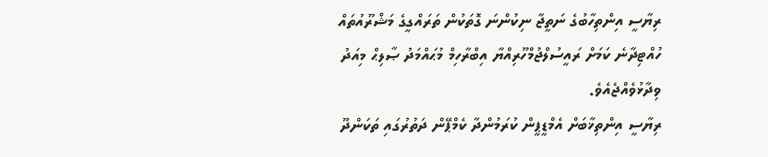ރިޔާސީ އިންތިހާބުގެ ނަތީޖާ ނިކުންނަ ގޮތަކުން ތަރައްގީގެ މަޝްރޫއުތައް ހުއްޓިދާނެ ކަމަށް ރައީސުލްޖުމްހޫރިއްޔާ އިބްރާހިމް މުޙައްމަދު ޞާލިޙް މިއަދު ވިދާޅުވެއްޖެއެވެ.
ރިޔާސީ އިންތިޚާބަށް އެމްޑީޕީން ކުރަމުންދާ ކެމްޕޭން ދަތުރުގައި ތަކަންދޫ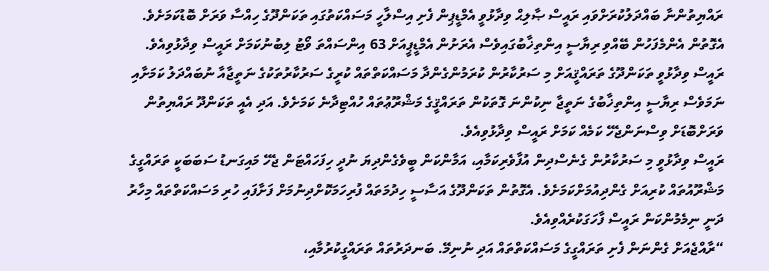ރައްޔިތުންނާ ބައްދަލުކުރަށްވައި ރައީސް ޞާލިޙް ވިދާޅުވީ އެމްޑީޕިން ފެށި އިސްލާހީ މަސައްކަތުގައި ތަކަންދޫގެ ހިއްސާ ވަރަށް ބޮޑުކަމަށެވެ. އެގޮތުން އެންމެފަހުން ބޭއްވި ރިޔާސީ އިންތިޚާބުގައިވެސް އެރަށުން އެމްޑީޕީއަށް 63 އިންސައްތަ ވޯޓު ލިބުނުކަމަށް ރައީސް ވިދާޅުވިއެވެ.
ރައީސް ވިދާޅުވީ ތަކަންދޫގެ ތަރައްޤީއަށް މި ސަރުކާރުން ކުރަމުންގެންދާ މަސައްކަތްތައް ކުރީގެ ސަރުކާރުތަކުގެ ނަތީޖާއާ ނުބައްދަލު ކަމަށާއި ނަމަވެސް ރިޔާސީ އިންތިޚާބުގެ ނަތީޖާ ނިކުންނަ ގޮތަކުން ތަރައްޤީގެ މަޝްރޫޢުތައް ހުއްޓިދާނެ ކަމަށެވެ. އަދި އެއީ ތަކަންދޫ ރައްޔިތުން ވަރަށްބޮޑަށް ވިސްނަންޖެހޭ ކަމެއް ކަމަށް ރައީސް ވިދާޅުވިއެވެ.
ރައީސް ވިދާޅުވީ މި ސަރުކާރުން ގެނެސްދިން އުފާވެރިކަމާއި، އަމާންކަން ބީވެގެންދިޔަ ނުދީ ހިފަހައްޓަން ޖެހޭ މައިގަނޑު ސަބަބަކީ ތަރައްގީގެ މަޝްރޫއުތައް ކުރިއަށް ގެންދިއުމަށްކަމަށެވެ. އެގޮތުން ތަކަންދޫގެ އަސާސީ ހިދުމަތައް ފުރިހަމަކޮށްދިނުމަށް ފަށާފައި ހުރި މަސައްކަތްތައް މިހާރު ދަނީ ނިމެމުންކަން ރައީސް ފާހަގަކުރެއްވިއެވެ.
“ރާއްޖެއަށް ގެންނަން ފެށި ތަރައްގީގެ މަސައްކަތްތައް އަދި ނުނިމޭ. ބަނދަރުތައް ތަރައްގީކުރުމާއި،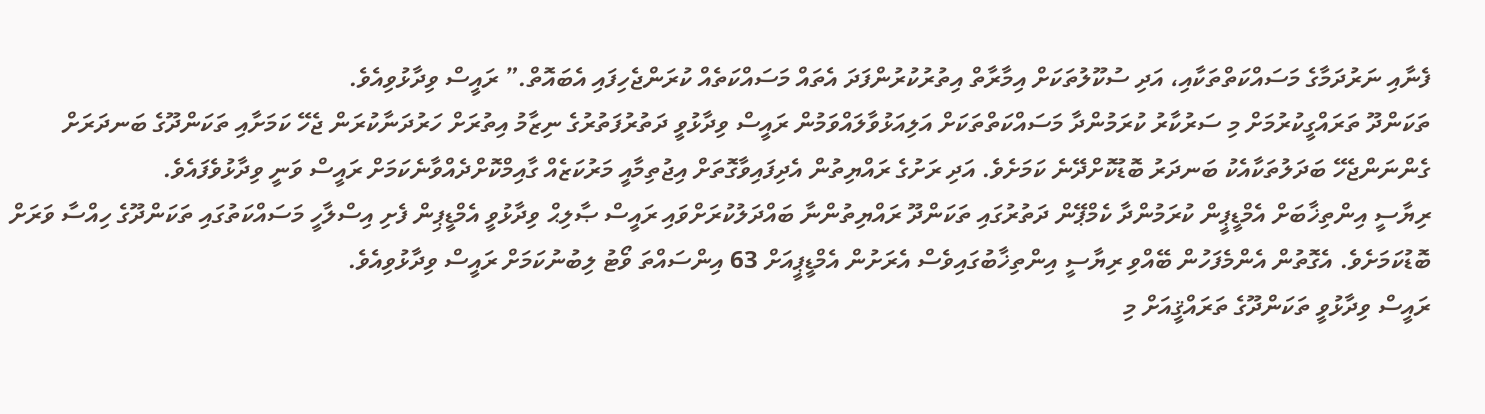ފެނާއި ނަރުދަމާގެ މަސައްކަތްތަކާއި، އަދި ސުކޫލުތަކަށް އިމާރާތް އިތުރުކުރުންފަދަ އެތައް މަސައްކަތެއް ކުރަންޖެހިފައި އެބައޮތް.” ރައީސް ވިދާޅުވިއެވެ.
ތަކަންދޫ ތަރައްގީކުރުމަށް މި ސަރުކާރު ކުރަމުންދާ މަސައްކަތްތަކަށް އަލިއަޅުވާލައްވަމުން ރައީސް ވިދާޅުވީ ދަތުރުފަތުރުގެ ނިޒާމު އިތުރަށް ހަރުދަނާކުރަން ޖެހޭ ކަމަށާއި ތަކަންދޫގެ ބަނދަރަށް ގެންނަންޖެހޭ ބަދަލުތަކާއެކު ބަނދަރު ބޮޑުކޮށްދޭނެ ކަމަށެވެ. އަދި ރަށުގެ ރައްޔިތުން އެދިފައިވާގޮތަށް އިޖުތިމާއީ މަރުކަޒެއް ގާއިމްކޮށްދެއްވާނެކަމަށް ރައީސް ވަނީ ވިދާޅުވެފައެވެ.
ރިޔާސީ އިންތިޚާބަށް އެމްޑީޕީން ކުރަމުންދާ ކެމްޕޭން ދަތުރުގައި ތަކަންދޫ ރައްޔިތުންނާ ބައްދަލުކުރަށްވައި ރައީސް ޞާލިޙް ވިދާޅުވީ އެމްޑީޕިން ފެށި އިސްލާހީ މަސައްކަތުގައި ތަކަންދޫގެ ހިއްސާ ވަރަށް ބޮޑުކަމަށެވެ. އެގޮތުން އެންމެފަހުން ބޭއްވި ރިޔާސީ އިންތިޚާބުގައިވެސް އެރަށުން އެމްޑީޕީއަށް 63 އިންސައްތަ ވޯޓު ލިބުނުކަމަށް ރައީސް ވިދާޅުވިއެވެ.
ރައީސް ވިދާޅުވީ ތަކަންދޫގެ ތަރައްޤީއަށް މި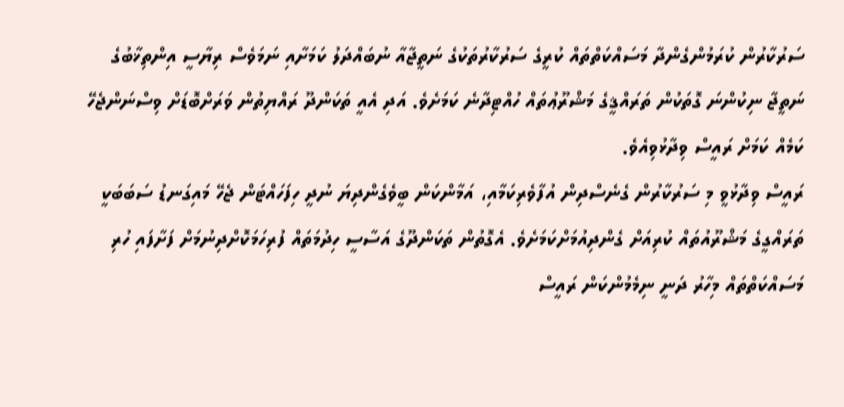ސަރުކާރުން ކުރަމުންގެންދާ މަސައްކަތްތައް ކުރީގެ ސަރުކާރުތަކުގެ ނަތީޖާއާ ނުބައްދަލު ކަމަށާއި ނަމަވެސް ރިޔާސީ އިންތިޚާބުގެ ނަތީޖާ ނިކުންނަ ގޮތަކުން ތަރައްޤީގެ މަޝްރޫޢުތައް ހުއްޓިދާނެ ކަމަށެވެ. އަދި އެއީ ތަކަންދޫ ރައްޔިތުން ވަރަށްބޮޑަށް ވިސްނަންޖެހޭ ކަމެއް ކަމަށް ރައީސް ވިދާޅުވިއެވެ.
ރައީސް ވިދާޅުވީ މި ސަރުކާރުން ގެނެސްދިން އުފާވެރިކަމާއި، އަމާންކަން ބީވެގެންދިޔަ ނުދީ ހިފަހައްޓަން ޖެހޭ މައިގަނޑު ސަބަބަކީ ތަރައްގީގެ މަޝްރޫއުތައް ކުރިއަށް ގެންދިއުމަށްކަމަށެވެ. އެގޮތުން ތަކަންދޫގެ އަސާސީ ހިދުމަތައް ފުރިހަމަކޮށްދިނުމަށް ފަށާފައި ހުރި މަސައްކަތްތައް މިހާރު ދަނީ ނިމެމުންކަން ރައީސް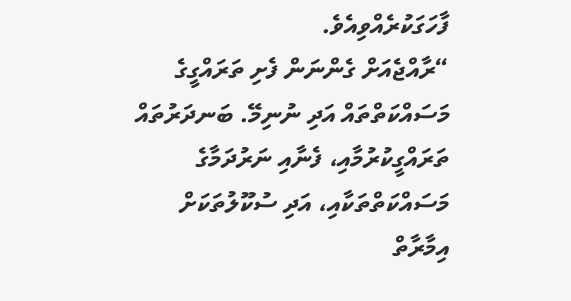ފާހަގަކުރެއްވިއެވެ.
“ރާއްޖެއަށް ގެންނަން ފެށި ތަރައްގީގެ މަސައްކަތްތައް އަދި ނުނިމޭ. ބަނދަރުތައް ތަރައްގީކުރުމާއި، ފެނާއި ނަރުދަމާގެ މަސައްކަތްތަކާއި، އަދި ސުކޫލުތަކަށް އިމާރާތް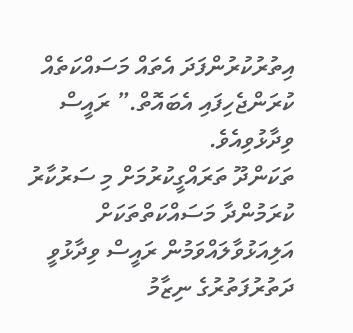އިތުރުކުރުންފަދަ އެތައް މަސައްކަތެއް ކުރަންޖެހިފައި އެބައޮތް.” ރައީސް ވިދާޅުވިއެވެ.
ތަކަންދޫ ތަރައްގީކުރުމަށް މި ސަރުކާރު ކުރަމުންދާ މަސައްކަތްތަކަށް އަލިއަޅުވާލައްވަމުން ރައީސް ވިދާޅުވީ ދަތުރުފަތުރުގެ ނިޒާމު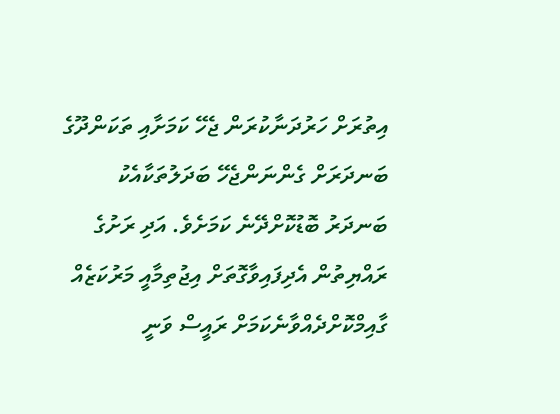އިތުރަށް ހަރުދަނާކުރަން ޖެހޭ ކަމަށާއި ތަކަންދޫގެ ބަނދަރަށް ގެންނަންޖެހޭ ބަދަލުތަކާއެކު ބަނދަރު ބޮޑުކޮށްދޭނެ ކަމަށެވެ. އަދި ރަށުގެ ރައްޔިތުން އެދިފައިވާގޮތަށް އިޖުތިމާއީ މަރުކަޒެއް ގާއިމްކޮށްދެއްވާނެކަމަށް ރައީސް ވަނީ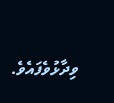ވިދާޅުވެފައެވެ.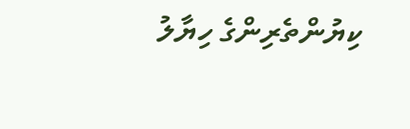ކިޔުންތެރިންގެ ހިޔާލު